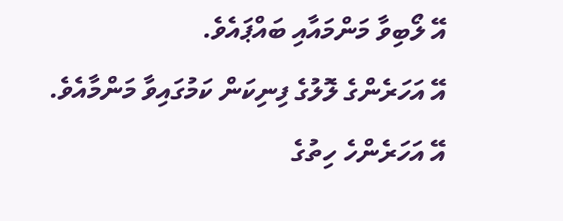އޭ ލޯބިވާ މަންމައާއި ބައްޕައެވެ.
އޭ އަހަރެންގެ ލޮލުގެ ފިނިކަން ކަމުގައިވާ މަންމާއެވެ.
އޭ އަހަރެންހެ ހިތުގެ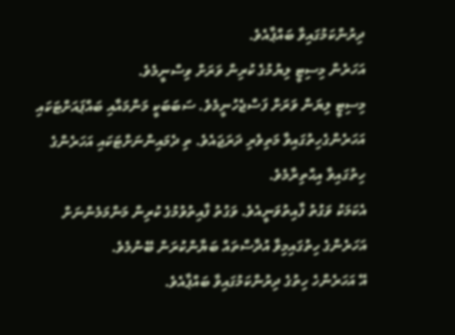ދިރުންކަމުގައިވާ ބައްޕާއެވެ.
އަހަރެން މިސިޓީ ލިޔުމުގެ ކުރިން ވަރަށް ވިސްނީމެވެ.
މިސިޓީ ލިޔަން ވަރަށް ފަސްޖެހުނީމެވެ. ސަބަބަކީ މަންމައާއި ބައްޕައަށްޓަކައި އަހަރެންގެހިތުގައިވާ މަތިވެރި ދަރަޖައެވެ. ތި ދެމައިންނަށްޓަކައި އަހަރެންގެ ހިތުގައިވާ އިޙްތިރާމެވެ.
އެކަމަކު ވަގުތު ފާއިތުވަނީއެވެ. ވަގުތު ފާއިތުވުމުގެ ކުރިން މަންމަމެންނަށް އަހަރެންގެ ހިތުގައިމިވާ އުދާސްތައް ބަޔާންކުރަން ބޭނުމެވެ.
އޭ އަހަރެންހެ ހިތުގެ ދިރުންކަމުގައިވާ ބައްޕާއެވެ.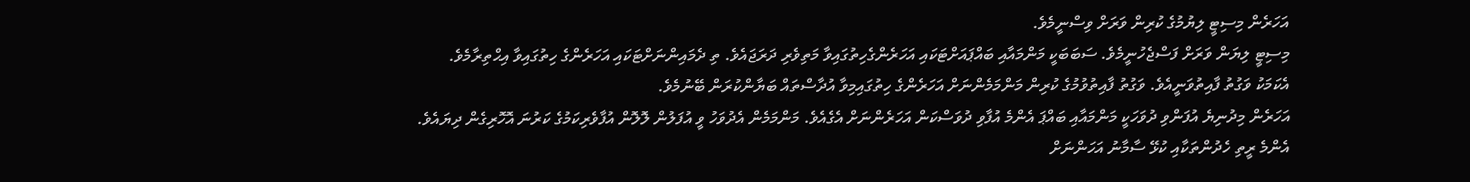އަހަރެން މިސިޓީ ލިޔުމުގެ ކުރިން ވަރަށް ވިސްނީމެވެ.
މިސިޓީ ލިޔަން ވަރަށް ފަސްޖެހުނީމެވެ. ސަބަބަކީ މަންމައާއި ބައްޕައަށްޓަކައި އަހަރެންގެހިތުގައިވާ މަތިވެރި ދަރަޖައެވެ. ތި ދެމައިންނަށްޓަކައި އަހަރެންގެ ހިތުގައިވާ އިޙްތިރާމެވެ.
އެކަމަކު ވަގުތު ފާއިތުވަނީއެވެ. ވަގުތު ފާއިތުވުމުގެ ކުރިން މަންމަމެންނަށް އަހަރެންގެ ހިތުގައިމިވާ އުދާސްތައް ބަޔާންކުރަން ބޭނުމެވެ.
އަހަރެން މިދުނިޔެ އުފަންވި ދުވަހަކީ މަންމައާއި ބައްޕަ އެންމެ އުފާވި ދުވަސްކަން އަހަރެންނަށް އެގެއެވެ. މަންމަމެން އެދުވަހު ވީ އުފަލުން ލޮލޮން އުފާވެރިކަމުގެ ކަރުނަ އޮހޮރިގެން ދިޔައެވެ.
އެންމެ ރީތި ހެދުންތަކާއި ކުޅޭ ސާމާނު އަހަންނަށް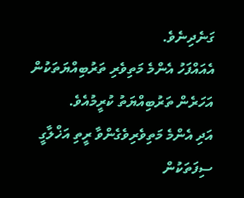ގަނެދިނެވެ.
އެއައްފަހު އެންމެ މަތިވެރި ތަރުބިއްޔަތަކުން އަހަރެން ތަރުބިއްޔަތު ކުރީމުއެވެ.
އަދި އެންމެ މަތިވެރިވެގެންވާ ރީތި އަޚްލާގީ ސިފަތަކުން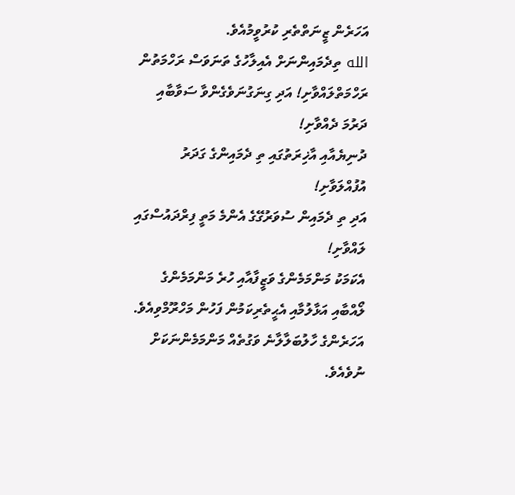އަހަރެން ޒީނަތްތެރި ކުރުވީމުއެވެ.
الله ތިދެމައިންނަށް އެއިލާހުގެ ތަނަވަސް ރަހްމަތުން ރަހްމަތްލައްވާށި! އަދި ގިނަގުނަވެގެންވާ ސަވާބާއި ދަރުމަ ދެއްވާށި!
ދުނިޔެއާއި އާޚިރަތުގައި ތި ދެމައިންގެ ގަދަރު އުފުއްލަވާށި!
އަދި ތި ދެމައިން ސުވަރުގޭގެ އެންމެ މަތީ ފިރްދައުސްގައި ލައްވާށި!
އެކަމަކު މަންމަމެންގެ ވަޒީފާއާއި ހުރެ މަންމަމެންގެ ލޯއްބާއި އަޅާލުމާއި އެޙީތެރިކަމުން ފަހުން މަހްރޫމްވިއެވެ.
އަހަރެންގެ ހާލުބަލާލާނެ ވަގުތެއް މަންމަމެންނަކަށް ނުވެއެވެ.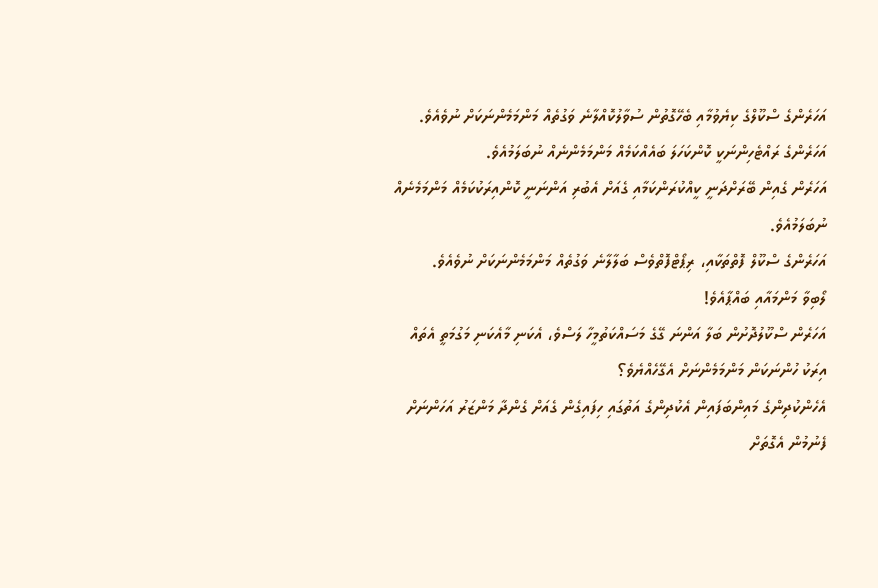އަހަރެންގެ ސްކޫލްގެ ކިޔެވުމާއި ބެހޭގޮތުން ސުވާލުކޮއްލާނެ ވަގުތެއް މަންމަމެންނަކަށް ނުވެއެވެ.
އަހަރެންގެ ރައްޓެހިންނަކީ ކޮންކަހަލަ ބައެއްކަމެއް މަންމަމެންނެއް ނުބަލަމުއެވެ.
އަހަރެން ގެއިން ބޭރަށްދަނީ ކީއްކުރަންކަމާއި ގެއަށް އެބުރި އަންނަނީ ކޮންއިރަކުކަމެއް މަންމަމެނެއް ނުބަލަމުއެވެ.
އަހަރެންގެ ސްކޫލް ފޮތްތަކާއި، ރިޕޯޓްފޮތްވެސް ބަލާލާނެ ވަގުތެއް މަންމަމެންނަކަށް ނުވެއެވެ.
ލޯބިވާ މަންމައާއި ބައްޕާއެވެ!
އަހަރެން ސްކޫލުދޮށުން ބަލާ އަންނަ ގޭގެ މަސައްކަތުމީހާ ލަސްވެ، އެކަނި މާއެކަނި މަގުމަތީ އެތައް އިރަކު ހުންނަކަން މަންމަމެންނަށް އެގޭހެއްޔެވެ؟
އެހެންކުދިންގެ މައިންބަފައިން އެކުދިންގެ އަތުގައި ހިފައިގެން ގެއަށް ގެންދާ މަންޒަރު އަހަންނަށް ފެނުމުން އެގޮތަށް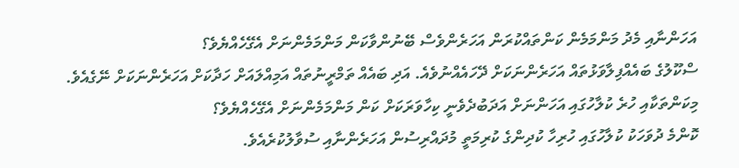އަހަންނާއި މެދު މަންމަމެން ކަންތައްކުރަން އަހަރެންވެސް ބޭނުންވާކަން މަންމަމެންނަށް އެގޭހެއްޔެވެ؟
ސްކޫލުގެ ބައެއްފިލާވަޅުތައް އަހަރެންނަކަށް ދޭހައެއްނުވެއެ. އަދި ބައެއް ތަމްރީނުތައް އަމިއްލައަށް ހަދާކަށް އަހަރެންނަކަށް ނޭގެއެވެ.
މިކަންތަކާއި ހުރެ ކުލާހުގައި އަހަންނަށް އަދަބުދެވެނީ ކިހާވަރަކަށް ކަން މަންމަމެންނަށް އެގޭހެއްޔެވެ؟
ކޮންމެ ދުވަހަކު ކުލާހުގައި ހުރިހާ ކުދިންގެ ކުރިމަތީ މުދައްރިސުން އަހަރެންނާއި ސުވާލުކުރެއެވެ.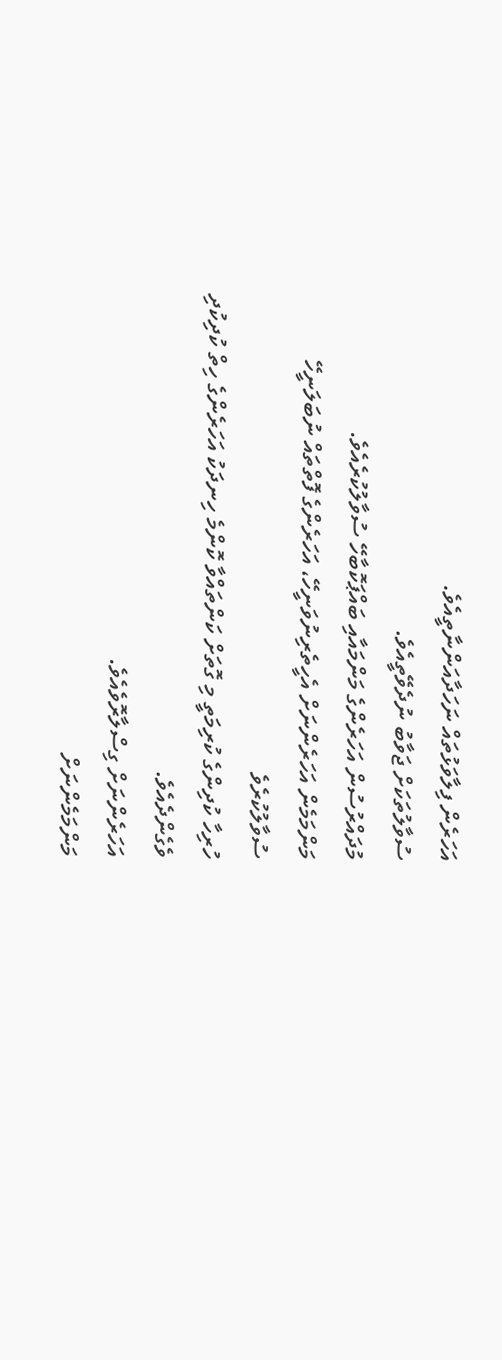އަހަރެން ފިލާވަޅުތައް ނަހަދާއަންނާތީއެވެ.
ސުވާލުތަކަށް ޖަވާބު ނުދެވޭތީއެވެ.
މުދައްރުސުން އަހަރެންގެ މަންމައާއި ބައްޕަކޮބާހޭ ސުވާލުކުރެއެވެ.
މަންމަމެން އަހަރެންނަށް އެހީތެރިނުވަނީހޭ، އަހަރެންގެ ފޮތްތައް ނުބަލަނީހޭ ސުވާލުކުރެވެ
ހުރިހާ ކުދިންގެ ކުރިމަތީ މި ގޮތަށް ކަންތައްވާ ކޮންމެ ހިނދަކު އަހަރެންގެ ހިތް ކުދިކުދި ވެގެންދެއެވެ.
އަހަރެންނަށް ގިސްލާރޮވެއެވެ.
މަންމަމެންނަށް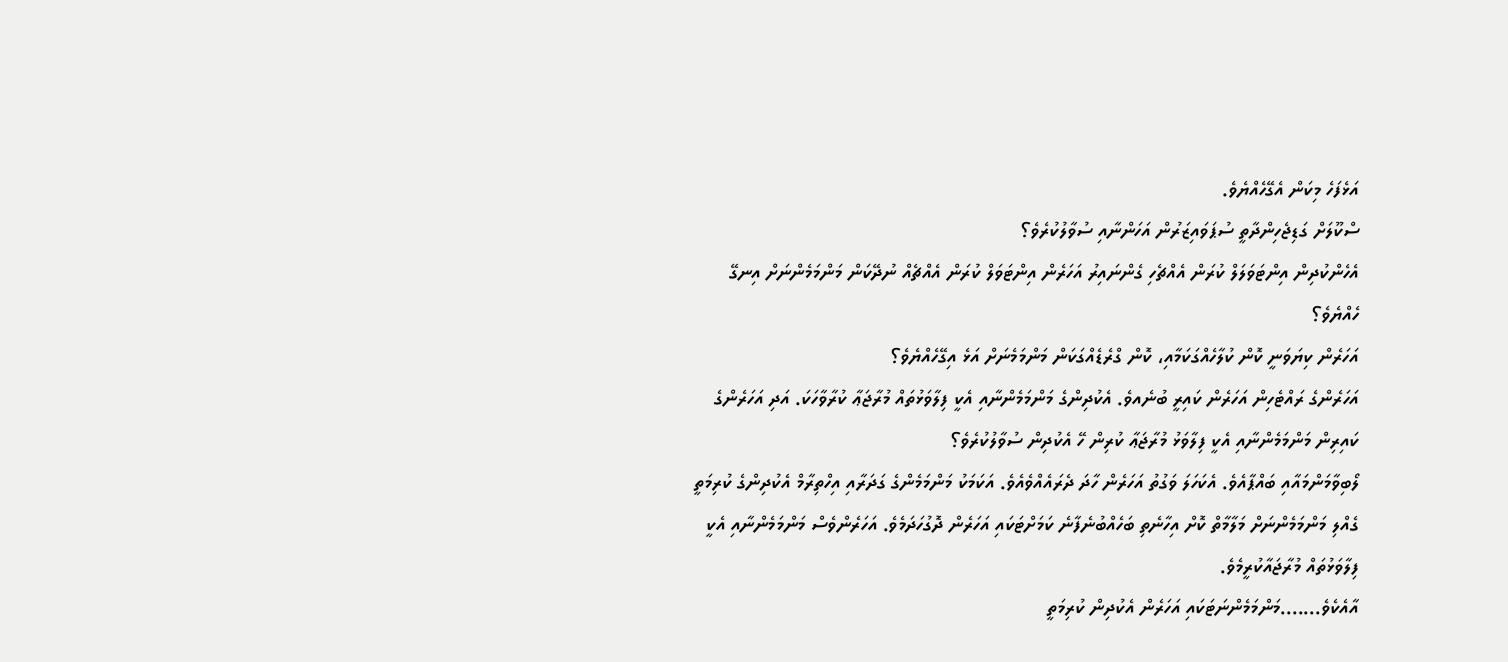އަޅެފަހެ މިކަން އެގޭހެއްޔެވެ.
ސްކޫލަށް ގަޑިޖެހިންދާތީ ސުޕަވައިޒަރުން އަހަންނާއި ސުވާލުކުރެވެ؟
އެހެންކުދިން އިންޓަވަލަލް ކުރަން އެއްޗެހި ގެންނައިރު އަހަރެން އިންޓަވަލް ކުރަން އެއްޗެއް ނުދޭކަން މަންމަމެންނަށް އިނގޭ ހެއްޔެވެ؟
އަހަރެން ކިޔަވަނީ ކޮން ކުލާހެއްގަކަމާއި، ކޮން ގްރެޑެއްގަކަން މަންމަމެނަށް އަޅެ އިގޭހެއްޔެވެ؟
އަހަރެންގެ ރައްޓެހިން އަހަރެން ކައިރީ ބުނެއވެ. އެކުދިންގެ މަންމަމެންނާއި އެކީ ފިލާވަޅުތައް މުރާޖަޢާ ކުރާވާހަކަ. އަދި އަހަރެންގެ ކައިރިން މަންމަމެންނާއި އެކީ ފިލާވަޅު މުރާޖަޢާ ކުރިން ހޭ އެކުދިން ސުވާލުކުރެވެ؟
ލޯބިވާމަންމައާއި ބައްޕާއެވެ. އެކަހަލަ ވަގުތު އަހަރެން ހާދަ ދެރައެއްވެއެވެ. އަކަމަކު މަންމަމެންގެ ގަދަރާއި އިހްތިރާމް އެކުދިންގެ ކުރިމަތީ ގެއްލި މަންމަމެންނަށް މަލާމާތް ކޮށް އިހާނެތި ބަހެއްބުނެފާނެ ކަމަށްޓަކައި އަހަރެން ދޮގުހަދަމެވެ. އަހަރެންވެސް މަންމަމެންނާއި އެކީ ފިލާވަޅުތައް މުރާޖައާކުރީމެވެ.
އާއެކެވެ.......މަންމަމެންނަޓަކައި އަހަރެން އެކުދިން ކުރިމަތީ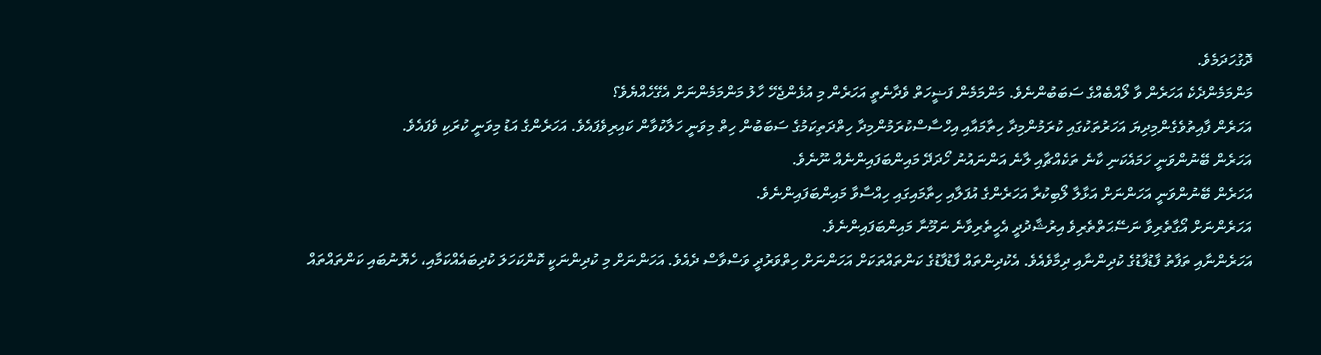ދޮގުހަދަމެވެ.
މަންމަމެންދެކެ އަހަރެން ވާ ލޯއްބެއްގެ ސަބަބުންނެވެ. މަންމަމެން ފަޟީހަތް ވެދާނެތީ އަހަރެން މި އުޅެންޖެހޭ ހާލު މަންމަމެންނަށް އެގޭހެއްޔެވެ؟
އަހަރެން ފާއިތުވެގެންމިދިޔަ އަހަރުތަކުގައި ކުރަމުންމިދާ ހިތާމައާއި އިހްސާސްކުރަމުންމިދާ ހިތްދަތިކަމުގެ ސަބަބުން ހިތް މިވަނީ ހަލާކުވާން ކައިރިވެފައެވެ. އަހަރެންގެ އަޑު މިވަނީ ކުރަކި ވެފައެވެ.
އަހަރެން ބޭނުންވަނީ ހަމައެކަނި ކާނެ ތަކެއްޗާއި ލާނެ އަންނައުނު ހޯދަދޭ މައިންބަފައިންނެއް ނޫނެވެ.
އަހަރެން ބޭނުންވަނީ އަހަންނަށް އަޅާލާ ލޯބިކުރާ އަހަރެންގެ އުފަލާއި ހިތާމައިގައި ހިއްސާވާ މައިންބަފައިންނެވެ.
އަހަރެންނަށް އޯގާތެރިވާ ނަސޭޙަތްތެރިވެ އިރުޝާދުދީ އެހީތެރިވާނެ ނަމޫނާ މައިންބަފައިންނެވެ.
އަހަރެންނާއި ތަފާތު ފާޑުފާޑުގެ ކުދިންނާއި ދިމާވެއެވެ. އެކުދިންތައް ފާޑުފާޑުގެ ކަންތައްތަކަށް އަހަންނަށް ހިތްވަރުދީ ވަސްވާސް ދެއެވެ. އަހަންނަށް މި ކުދިންނަކީ ކޮންކަހަލަ ކުދިބައެއްކަމާއި، ހެޔޮނުބައި ކަންތައްތައް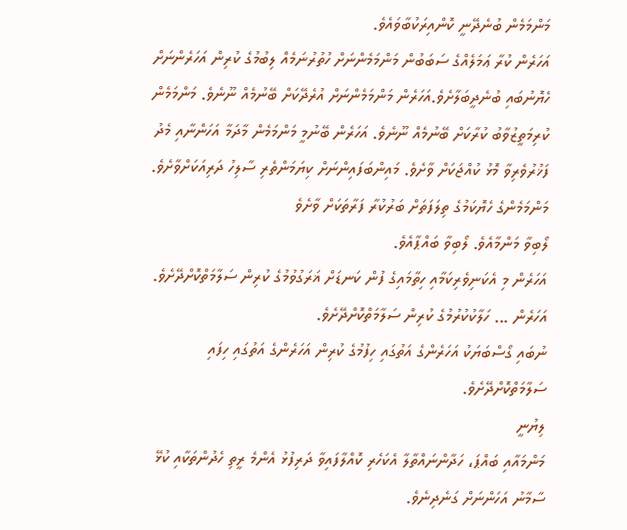މަންމަމެން ބުނެދޭނީ ކޮންއިރަކުބާވައެވެ.
އަހަރެން ކުރާ ޢަމަލެއްގެ ސަބަބުން މަންމަމެންނަށް ހުތުރުނަމެއް ލިބުމުގެ ކުރިން އަހަރެންނަށް ހެޔޮނުބައި ބުނެދީބަލާށެވެ.އަހަރެން މަންމަމެންނަށް އުރެދޭކަށް ބޭނުމެއް ނޫނެވެ. މަންމަމެން ކުރިމަތީޒުވާބު ކުރާކަށް ބޭނުމެއް ނޫނެވެ. އަހަރެން ބޭނުމީ މަންމަމެން މާދަމާ އަހަންނާއި މެދު ފަޚުރުވެރިވާ މޮޅު ކުއްޖަކަށް ވާށެވެ. މައިންބަފައިންނަށް ކިޔަމަންތެރި ސާލިހު ދަރިއަކަށްވާށެވެ. މަންމަމެންގެ ހެޔޮކަމުގެ ތިލަފަތަށް ބަރުކުރާ ފަރާތަކަށް ވާށެވެ
ލޯބިވާ މަންމާއެވެ. ލޯބިވާ ބައްޕާއެވެ.
އަހަރެން މި އެކަނިވެރިކަމާއި ހިތާމައިގެ ފުން ކަނޑަށް ޣަރަގުވުމުގެ ކުރިން ސަލާމަތްކޮށްދޭށެވެ.
އަހަރެން ... ހަލާކުކުރުމުގެ ކުރިން ސަލާމަތްކޮށްދޭށެވެ.
ނުބައި ގޯސްބަޔަކު އަހަރެންގެ އަތުގައި ހިފުމުގެ ކުރިން އަހަރެންގެ އަތުގައި ހިފައި ސަލާމަތްކޮށްދޭށެވެ.
ލިޔުނީ
މަންމައާއި ބައްޕަ، ހަދާންނައްތާލާ އެކަހެރި ކޮއްލާފައިވާ ދަރިފުޅު އެންމެ ރީތި ހެދުންތަކާއި ކުޅޭ ސާމާނު އަހަންނަށް ގަނެދިނެވެ.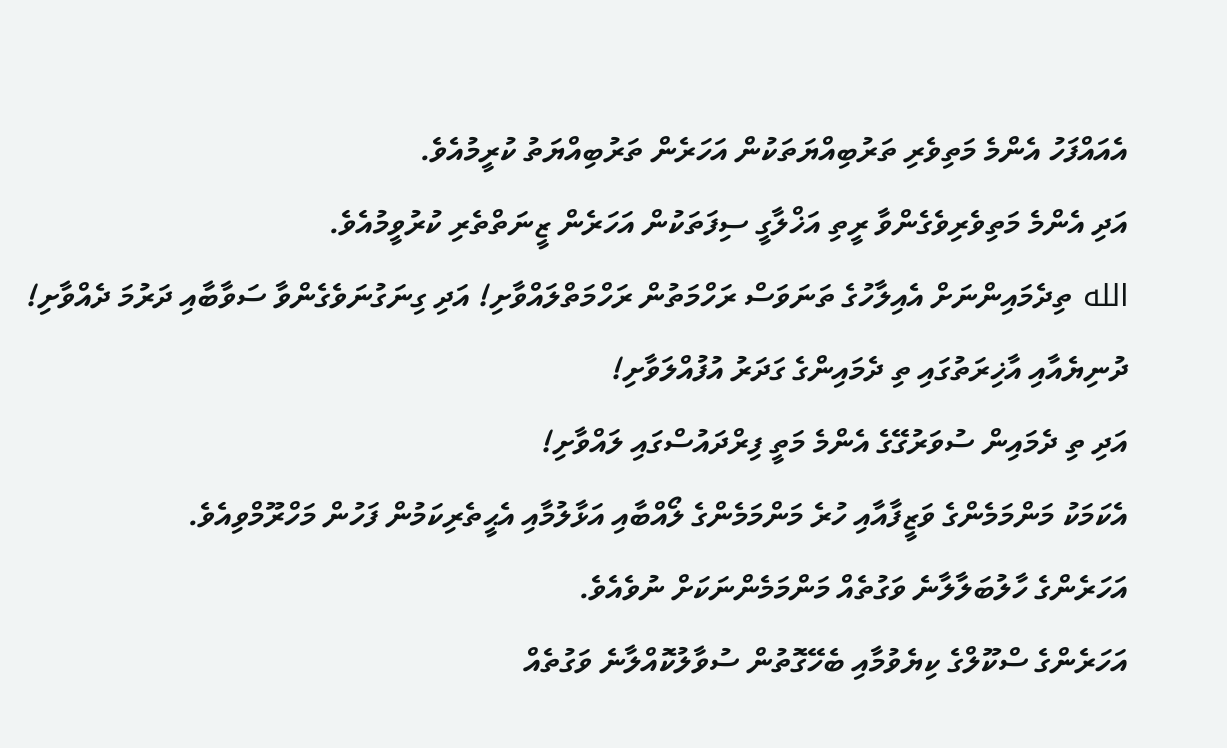އެއައްފަހު އެންމެ މަތިވެރި ތަރުބިއްޔަތަކުން އަހަރެން ތަރުބިއްޔަތު ކުރީމުއެވެ.
އަދި އެންމެ މަތިވެރިވެގެންވާ ރީތި އަޚްލާގީ ސިފަތަކުން އަހަރެން ޒީނަތްތެރި ކުރުވީމުއެވެ.
الله ތިދެމައިންނަށް އެއިލާހުގެ ތަނަވަސް ރަހްމަތުން ރަހްމަތްލައްވާށި! އަދި ގިނަގުނަވެގެންވާ ސަވާބާއި ދަރުމަ ދެއްވާށި!
ދުނިޔެއާއި އާޚިރަތުގައި ތި ދެމައިންގެ ގަދަރު އުފުއްލަވާށި!
އަދި ތި ދެމައިން ސުވަރުގޭގެ އެންމެ މަތީ ފިރްދައުސްގައި ލައްވާށި!
އެކަމަކު މަންމަމެންގެ ވަޒީފާއާއި ހުރެ މަންމަމެންގެ ލޯއްބާއި އަޅާލުމާއި އެޙީތެރިކަމުން ފަހުން މަހްރޫމްވިއެވެ.
އަހަރެންގެ ހާލުބަލާލާނެ ވަގުތެއް މަންމަމެންނަކަށް ނުވެއެވެ.
އަހަރެންގެ ސްކޫލްގެ ކިޔެވުމާއި ބެހޭގޮތުން ސުވާލުކޮއްލާނެ ވަގުތެއް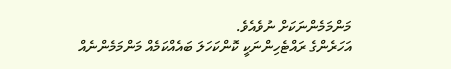މަންމަމެންނަކަށް ނުވެއެވެ.
އަހަރެންގެ ރައްޓެހިންނަކީ ކޮންކަހަލަ ބައެއްކަމެއް މަންމަމެންނެއް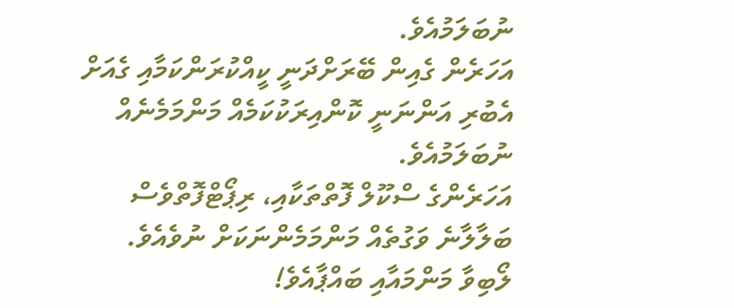ނުބަލަމުއެވެ.
އަހަރެން ގެއިން ބޭރަށްދަނީ ކީއްކުރަންކަމާއި ގެއަށް އެބުރި އަންނަނީ ކޮންއިރަކުކަމެއް މަންމަމެނެއް ނުބަލަމުއެވެ.
އަހަރެންގެ ސްކޫލް ފޮތްތަކާއި، ރިޕޯޓްފޮތްވެސް ބަލާލާނެ ވަގުތެއް މަންމަމެންނަކަށް ނުވެއެވެ.
ލޯބިވާ މަންމައާއި ބައްޕާއެވެ!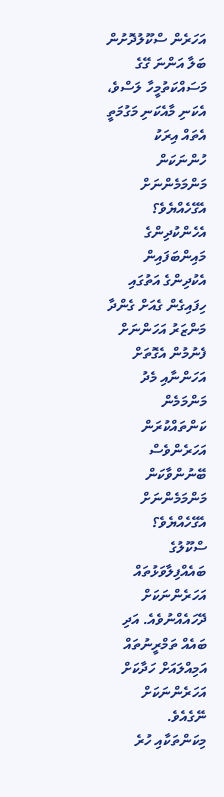އަހަރެން ސްކޫލުދޮށުން ބަލާ އަންނަ ގޭގެ މަސައްކަތުމީހާ ލަސްވެ، އެކަނި މާއެކަނި މަގުމަތީ އެތައް އިރަކު ހުންނަކަން މަންމަމެންނަށް އެގޭހެއްޔެވެ؟
އެހެންކުދިންގެ މައިންބަފައިން އެކުދިންގެ އަތުގައި ހިފައިގެން ގެއަށް ގެންދާ މަންޒަރު އަހަންނަށް ފެނުމުން އެގޮތަށް އަހަންނާއި މެދު މަންމަމެން ކަންތައްކުރަން އަހަރެންވެސް ބޭނުންވާކަން މަންމަމެންނަށް އެގޭހެއްޔެވެ؟
ސްކޫލުގެ ބައެއްފިލާވަޅުތައް އަހަރެންނަކަށް ދޭހައެއްނުވެއެ. އަދި ބައެއް ތަމްރީނުތައް އަމިއްލައަށް ހަދާކަށް އަހަރެންނަކަށް ނޭގެއެވެ.
މިކަންތަކާއި ހުރެ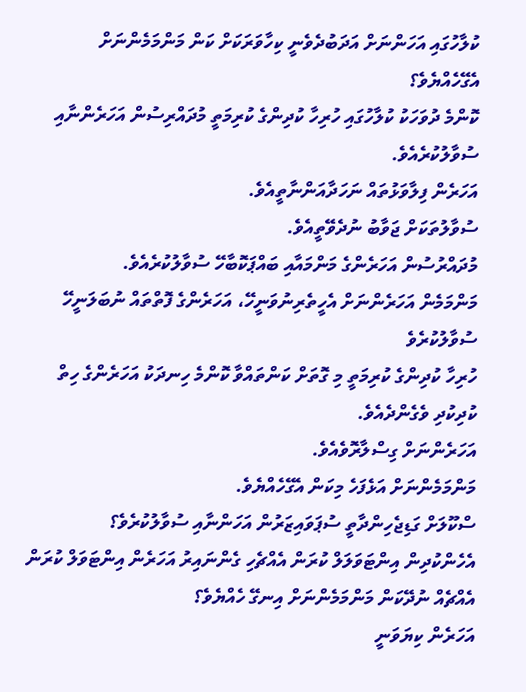ކުލާހުގައި އަހަންނަށް އަދަބުދެވެނީ ކިހާވަރަކަށް ކަން މަންމަމެންނަށް އެގޭހެއްޔެވެ؟
ކޮންމެ ދުވަހަކު ކުލާހުގައި ހުރިހާ ކުދިންގެ ކުރިމަތީ މުދައްރިސުން އަހަރެންނާއި ސުވާލުކުރެއެވެ.
އަހަރެން ފިލާވަޅުތައް ނަހަދާއަންނާތީއެވެ.
ސުވާލުތަކަށް ޖަވާބު ނުދެވޭތީއެވެ.
މުދައްރުސުން އަހަރެންގެ މަންމައާއި ބައްޕަކޮބާހޭ ސުވާލުކުރެއެވެ.
މަންމަމެން އަހަރެންނަށް އެހީތެރިނުވަނީހޭ، އަހަރެންގެ ފޮތްތައް ނުބަލަނީހޭ ސުވާލުކުރެވެ
ހުރިހާ ކުދިންގެ ކުރިމަތީ މި ގޮތަށް ކަންތައްވާ ކޮންމެ ހިނދަކު އަހަރެންގެ ހިތް ކުދިކުދި ވެގެންދެއެވެ.
އަހަރެންނަށް ގިސްލާރޮވެއެވެ.
މަންމަމެންނަށް އަޅެފަހެ މިކަން އެގޭހެއްޔެވެ.
ސްކޫލަށް ގަޑިޖެހިންދާތީ ސުޕަވައިޒަރުން އަހަންނާއި ސުވާލުކުރެވެ؟
އެހެންކުދިން އިންޓަވަލަލް ކުރަން އެއްޗެހި ގެންނައިރު އަހަރެން އިންޓަވަލް ކުރަން އެއްޗެއް ނުދޭކަން މަންމަމެންނަށް އިނގޭ ހެއްޔެވެ؟
އަހަރެން ކިޔަވަނީ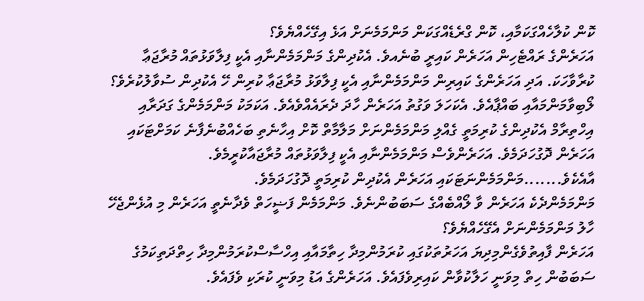ކޮން ކުލާހެއްގަކަމާއި، ކޮން ގްރެޑެއްގަކަން މަންމަމެނަށް އަޅެ އިގޭހެއްޔެވެ؟
އަހަރެންގެ ރައްޓެހިން އަހަރެން ކައިރީ ބުނެއވެ. އެކުދިންގެ މަންމަމެންނާއި އެކީ ފިލާވަޅުތައް މުރާޖަޢާ ކުރާވާހަކަ. އަދި އަހަރެންގެ ކައިރިން މަންމަމެންނާއި އެކީ ފިލާވަޅު މުރާޖަޢާ ކުރިން ހޭ އެކުދިން ސުވާލުކުރެވެ؟
ލޯބިވާމަންމައާއި ބައްޕާއެވެ. އެކަހަލަ ވަގުތު އަހަރެން ހާދަ ދެރައެއްވެއެވެ. އަކަމަކު މަންމަމެންގެ ގަދަރާއި އިހްތިރާމް އެކުދިންގެ ކުރިމަތީ ގެއްލި މަންމަމެންނަށް މަލާމާތް ކޮށް އިހާނެތި ބަހެއްބުނެފާނެ ކަމަށްޓަކައި އަހަރެން ދޮގުހަދަމެވެ. އަހަރެންވެސް މަންމަމެންނާއި އެކީ ފިލާވަޅުތައް މުރާޖައާކުރީމެވެ.
އާއެކެވެ.......މަންމަމެންނަޓަކައި އަހަރެން އެކުދިން ކުރިމަތީ ދޮގުހަދަމެވެ.
މަންމަމެންދެކެ އަހަރެން ވާ ލޯއްބެއްގެ ސަބަބުންނެވެ. މަންމަމެން ފަޟީހަތް ވެދާނެތީ އަހަރެން މި އުޅެންޖެހޭ ހާލު މަންމަމެންނަށް އެގޭހެއްޔެވެ؟
އަހަރެން ފާއިތުވެގެންމިދިޔަ އަހަރުތަކުގައި ކުރަމުންމިދާ ހިތާމައާއި އިހްސާސްކުރަމުންމިދާ ހިތްދަތިކަމުގެ ސަބަބުން ހިތް މިވަނީ ހަލާކުވާން ކައިރިވެފައެވެ. އަހަރެންގެ އަޑު މިވަނީ ކުރަކި ވެފައެވެ.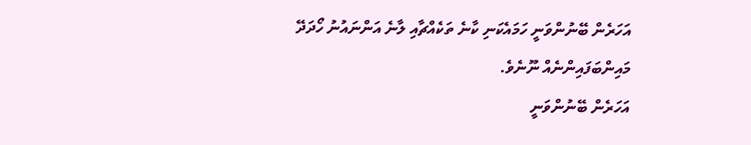އަހަރެން ބޭނުންވަނީ ހަމައެކަނި ކާނެ ތަކެއްޗާއި ލާނެ އަންނައުނު ހޯދަދޭ މައިންބަފައިންނެއް ނޫނެވެ.
އަހަރެން ބޭނުންވަނީ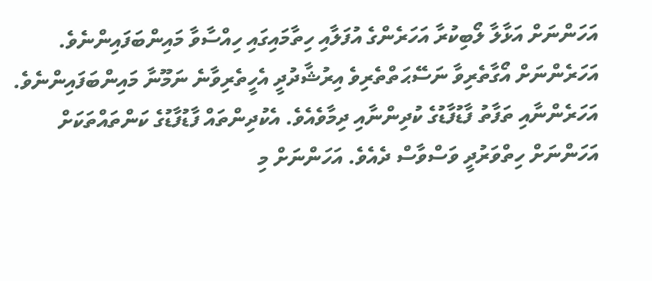އަހަންނަށް އަޅާލާ ލޯބިކުރާ އަހަރެންގެ އުފަލާއި ހިތާމައިގައި ހިއްސާވާ މައިންބަފައިންނެވެ.
އަހަރެންނަށް އޯގާތެރިވާ ނަސޭޙަތްތެރިވެ އިރުޝާދުދީ އެހީތެރިވާނެ ނަމޫނާ މައިންބަފައިންނެވެ.
އަހަރެންނާއި ތަފާތު ފާޑުފާޑުގެ ކުދިންނާއި ދިމާވެއެވެ. އެކުދިންތައް ފާޑުފާޑުގެ ކަންތައްތަކަށް އަހަންނަށް ހިތްވަރުދީ ވަސްވާސް ދެއެވެ. އަހަންނަށް މި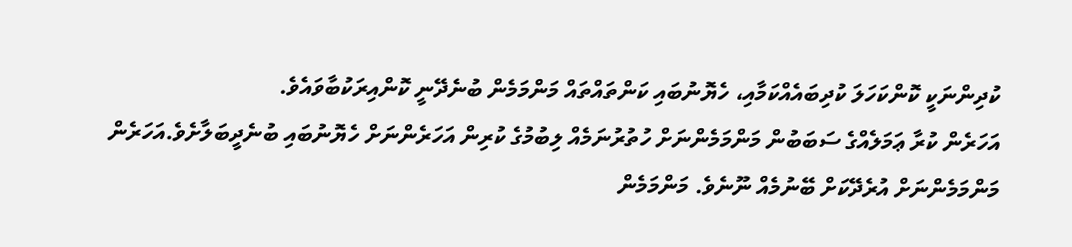ކުދިންނަކީ ކޮންކަހަލަ ކުދިބައެއްކަމާއި، ހެޔޮނުބައި ކަންތައްތައް މަންމަމެން ބުނެދޭނީ ކޮންއިރަކުބާވައެވެ.
އަހަރެން ކުރާ ޢަމަލެއްގެ ސަބަބުން މަންމަމެންނަށް ހުތުރުނަމެއް ލިބުމުގެ ކުރިން އަހަރެންނަށް ހެޔޮނުބައި ބުނެދީބަލާށެވެ.އަހަރެން މަންމަމެންނަށް އުރެދޭކަށް ބޭނުމެއް ނޫނެވެ. މަންމަމެން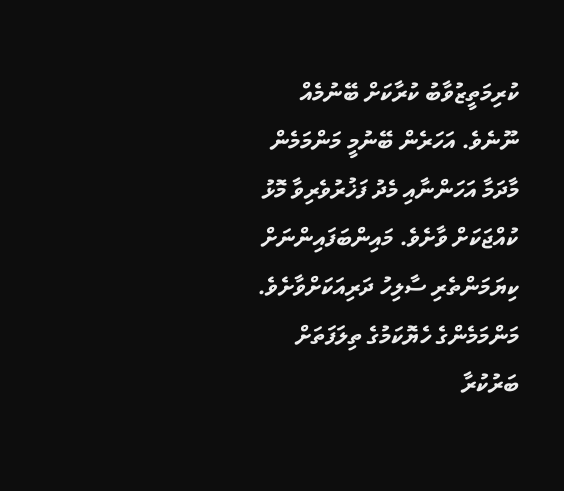ކުރިމަތީޒުވާބު ކުރާކަށް ބޭނުމެއް ނޫނެވެ. އަހަރެން ބޭނުމީ މަންމަމެން މާދަމާ އަހަންނާއި މެދު ފަޚުރުވެރިވާ މޮޅު ކުއްޖަކަށް ވާށެވެ. މައިންބަފައިންނަށް ކިޔަމަންތެރި ސާލިހު ދަރިއަކަށްވާށެވެ. މަންމަމެންގެ ހެޔޮކަމުގެ ތިލަފަތަށް ބަރުކުރާ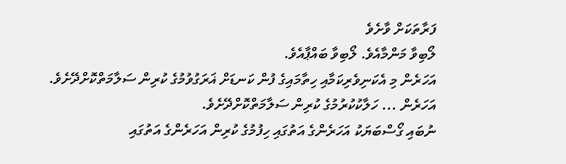ފަރާތަކަށް ވާށެވެ
ލޯބިވާ މަންމާއެވެ. ލޯބިވާ ބައްޕާއެވެ.
އަހަރެން މި އެކަނިވެރިކަމާއި ހިތާމައިގެ ފުން ކަނޑަށް ޣަރަގުވުމުގެ ކުރިން ސަލާމަތްކޮށްދޭށެވެ.
އަހަރެން ... ހަލާކުކުރުމުގެ ކުރިން ސަލާމަތްކޮށްދޭށެވެ.
ނުބައި ގޯސްބަޔަކު އަހަރެންގެ އަތުގައި ހިފުމުގެ ކުރިން އަހަރެންގެ އަތުގައި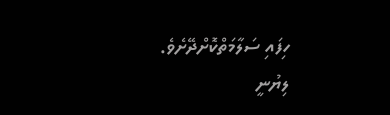ހިފައި ސަލާމަތްކޮށްދޭށެވެ.
ލިޔުނީ